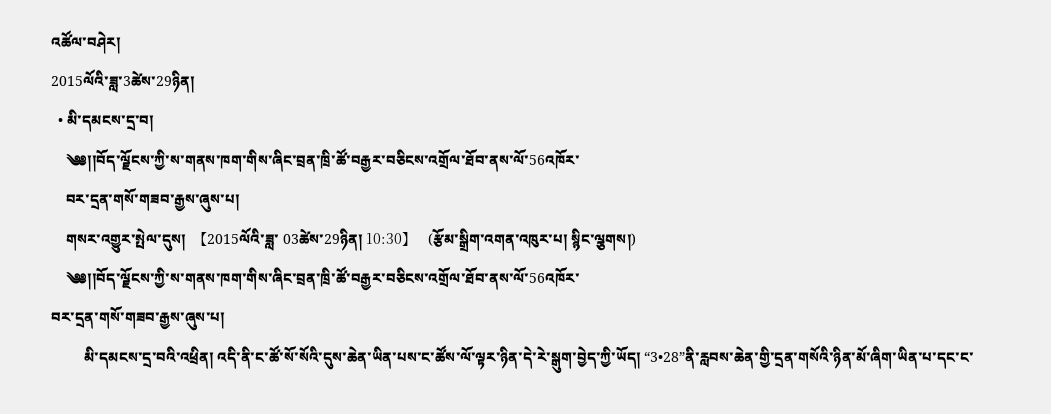འཚོལ་བཤེར།
2015ལོའི་ཟླ་3ཚེས་29ཉིན།
  • མི་དམངས་དྲ་བ།
    ༄༅།།བོད་ལྗོངས་ཀྱི་ས་གནས་ཁག་གིས་ཞིང་བྲན་ཁྲི་ཚོ་བརྒྱར་བཅིངས་འགྲོལ་ཐོབ་ནས་ལོ་56འཁོར་
    བར་དྲན་གསོ་གཟབ་རྒྱས་ཞུས་པ།
    གསར་འགྱུར་སྤེལ་དུས།  【2015ལོའི་ཟླ་ 03ཚེས་29ཉིན། 10:30】   (རྩོམ་སྒྲིག་འགན་འཁུར་པ། སྙིང་ལྕགས།)
    ༄༅།།བོད་ལྗོངས་ཀྱི་ས་གནས་ཁག་གིས་ཞིང་བྲན་ཁྲི་ཚོ་བརྒྱར་བཅིངས་འགྲོལ་ཐོབ་ནས་ལོ་56འཁོར་
བར་དྲན་གསོ་གཟབ་རྒྱས་ཞུས་པ།
         མི་དམངས་དྲ་བའི་འཕྲིན། འདི་ནི་ང་ཚོ་སོ་སོའི་དུས་ཆེན་ཡིན་པས་ང་ཚོས་ལོ་ལྟར་ཉིན་དེ་རེ་སྒུག་བྱེད་ཀྱི་ཡོད། “3•28”ནི་རླབས་ཆེན་གྱི་དྲན་གསོའི་ཉིན་མོ་ཞིག་ཡིན་པ་དང་ང་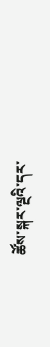ཚོས་སྐར་ལྔའི་དར་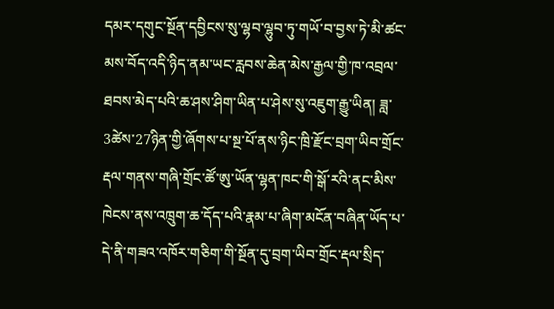དམར་དགུང་སྔོན་དབྱིངས་སུ་ལྷབ་ལྷུབ་ཏུ་གཡོ་བ་བྱས་ཏེ་མི་ཚང་མས་བོད་འདི་ཉིད་ནམ་ཡང་རླབས་ཆེན་མེས་རྒྱལ་གྱི་ཁ་འབྲལ་ཐབས་མེད་པའི་ཆ་ཤས་ཤིག་ཡིན་པ་ཤེས་སུ་འཇུག་རྒྱུ་ཡིན། ཟླ་3ཚེས་27ཉིན་གྱི་ཞོགས་པ་སྔ་པོ་ནས་ཉིང་ཁྲི་རྫོང་བྲག་ཡིབ་གྲོང་རྡལ་གནས་གཞི་གྲོང་ཚོ་ཨུ་ཡོན་ལྷན་ཁང་གི་སྒོ་རའི་ནང་མིས་ཁེངས་ནས་འཁྲུག་ཆ་དོད་པའི་རྣམ་པ་ཞིག་མངོན་བཞིན་ཡོད་པ་དེ་ནི་གཟའ་འཁོར་གཅིག་གི་སྔོན་དུ་བྲག་ཡིབ་གྲོང་རྡལ་སྲིད་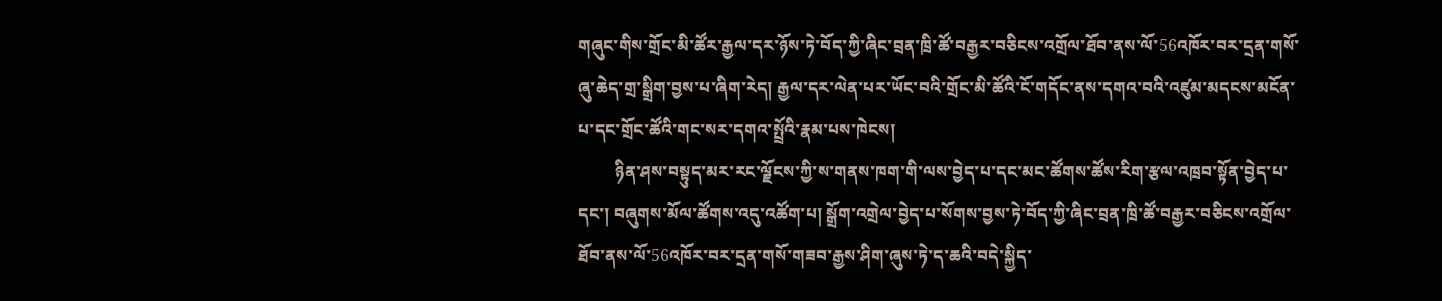གཞུང་གིས་གྲོང་མི་ཚོར་རྒྱལ་དར་ཉོས་ཏེ་བོད་ཀྱི་ཞིང་བྲན་ཁྲི་ཚོ་བརྒྱར་བཅིངས་འགྲོལ་ཐོབ་ནས་ལོ་56འཁོར་བར་དྲན་གསོ་ཞུ་ཆེད་གྲ་སྒྲིག་བྱས་པ་ཞིག་རེད། རྒྱལ་དར་ལེན་པར་ཡོང་བའི་གྲོང་མི་ཚོའི་ངོ་གདོང་ནས་དགའ་བའི་འཛུམ་མདངས་མངོན་པ་དང་གྲོང་ཚོའི་གང་སར་དགའ་སྤྲོའི་རྣམ་པས་ཁེངས།
         ཉིན་ཤས་བསྟུད་མར་རང་ལྗོངས་ཀྱི་ས་གནས་ཁག་གི་ལས་བྱེད་པ་དང་མང་ཚོགས་ཚོས་རིག་རྩལ་འཁྲབ་སྟོན་བྱེད་པ་དང་། བཞུགས་མོལ་ཚོགས་འདུ་འཚོག་པ། སྒྲོག་འགྲེལ་བྱེད་པ་སོགས་བྱས་ཏེ་བོད་ཀྱི་ཞིང་བྲན་ཁྲི་ཚོ་བརྒྱར་བཅིངས་འགྲོལ་ཐོབ་ནས་ལོ་56འཁོར་བར་དྲན་གསོ་གཟབ་རྒྱས་ཤིག་ཞུས་ཏེ་ད་ཆའི་བདེ་སྐྱིད་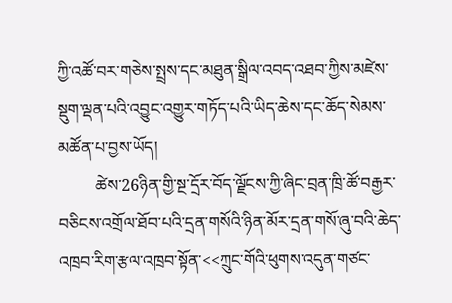ཀྱི་འཚོ་བར་གཅེས་སྤྲས་དང་མཐུན་སྒྲིལ་འབད་འཐབ་ཀྱིས་མཛེས་སྡུག་ལྡན་པའི་འབྱུང་འགྱུར་གཏོད་པའི་ཡིད་ཆེས་དང་ཆོད་སེམས་མཚོན་པ་བྱས་ཡོད།
         ཚེས་26ཉིན་གྱི་སྔ་དྲོར་བོད་ལྗོངས་ཀྱི་ཞིང་བྲན་ཁྲི་ཚོ་བརྒྱར་བཅིངས་འགྲོལ་ཐོབ་པའི་དྲན་གསོའི་ཉིན་མོར་དྲན་གསོ་ཞུ་བའི་ཆེད་འཁྲབ་རིག་རྩལ་འཁྲབ་སྟོན་<<ཀྲུང་གོའི་ཕུགས་འདུན་གཙང་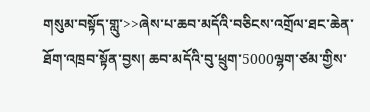གསུམ་བསྟོད་གླུ་>>ཞེས་པ་ཆབ་མདོའི་བཅིངས་འགྲོལ་ཐང་ཆེན་ཐོག་འཁྲབ་སྟོན་བྱས། ཆབ་མདོའི་བུ་ཕྲུག་5000ལྷག་ཙམ་གྱིས་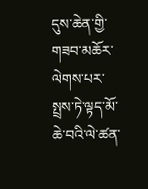དུས་ཆེན་གྱི་གཟབ་མཆོར་ལེགས་པར་སྤྲས་ཏེ་ལྟད་མོ་ཆེ་བའི་ལེ་ཚན་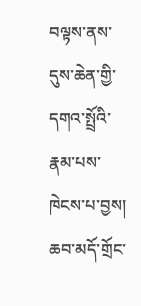བལྟས་ནས་དུས་ཆེན་གྱི་དགའ་སྤྲོའི་རྣམ་པས་ཁེངས་པ་བྱས། ཆབ་མདོ་གྲོང་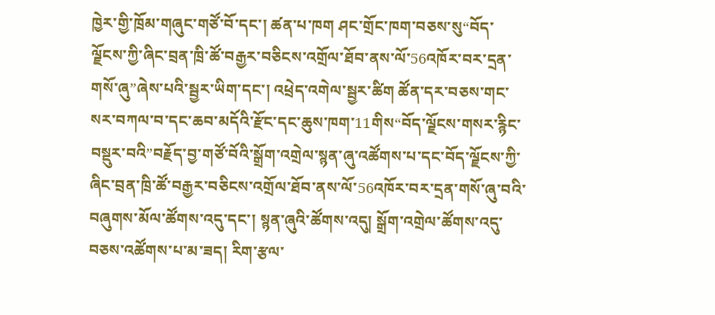ཁྱེར་གྱི་ཁྲོམ་གཞུང་གཙོ་བོ་དང་། ཚན་པ་ཁག ཤང་གྲོང་ཁག་བཅས་སུ“བོད་ལྗོངས་ཀྱི་ཞིང་བྲན་ཁྲི་ཚོ་བརྒྱར་བཅིངས་འགྲོལ་ཐོབ་ནས་ལོ་56འཁོར་བར་དྲན་གསོ་ཞུ”ཞེས་པའི་སྦྱར་ཡིག་དང་། འཕྲེད་འགེལ་སྦྱར་ཚིག ཚོན་དར་བཅས་གང་སར་བཀལ་བ་དང་ཆབ་མདོའི་རྫོང་དང་ཆུས་ཁག་11གིས“བོད་ལྗོངས་གསར་རྙིང་བསྡུར་བའི”བརྗོད་བྱ་གཙོ་བོའི་སྒྲོག་འགྲེལ་སྙན་ཞུ་འཚོགས་པ་དང་བོད་ལྗོངས་ཀྱི་ཞིང་བྲན་ཁྲི་ཚོ་བརྒྱར་བཅིངས་འགྲོལ་ཐོབ་ནས་ལོ་56འཁོར་བར་དྲན་གསོ་ཞུ་བའི་བཞུགས་མོལ་ཚོགས་འདུ་དང་། སྙན་ཞུའི་ཚོགས་འདུ། སྒྲོག་འགྲེལ་ཚོགས་འདུ་བཅས་འཚོགས་པ་མ་ཟད། རིག་རྩལ་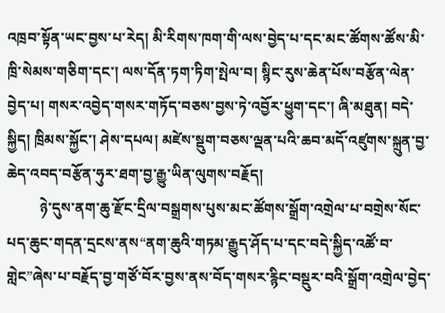འཁྲབ་སྟོན་ཡང་བྱས་པ་རེད། མི་རིགས་ཁག་གི་ལས་བྱེད་པ་དང་མང་ཚོགས་ཚོས་མི་ཁྲི་སེམས་གཅིག་དང་། ལས་དོན་ཏག་ཏིག་སྤེལ་བ། སྙིང་རུས་ཆེན་པོས་བརྩོན་ལེན་བྱེད་པ། གསར་འབྱེད་གསར་གཏོད་བཅས་བྱས་ཏེ་འབྱོར་ཕྱུག་དང་། ཞི་མཐུན། བདེ་སྐྱིད། ཁྲིམས་སྐྱོང་། ཤེས་དཔལ། མཛེས་སྡུག་བཅས་ལྡན་པའི་ཆབ་མདོ་འཛུགས་སྐྲུན་བྱ་ཆེད་འབད་བརྩོན་ཧུར་ཐག་བྱ་རྒྱུ་ཡིན་ལུགས་བརྗོད།
         ཉེ་དུས་ནག་ཆུ་རྫོང་དྲིལ་བསྒྲགས་པུས་མང་ཚོགས་སྒྲོག་འགྲེལ་པ་བགྲེས་སོང་པད་ཆུང་གདན་དྲངས་ནས“ནག་ཆུའི་གཏམ་རྒྱུད་ཤོད་པ་དང་བདེ་སྐྱིད་འཚོ་བ་གླེང”ཞེས་པ་བརྗོད་བྱ་གཙོ་བོར་བྱས་ནས་བོད་གསར་རྙིང་བསྡུར་བའི་སྒྲོག་འགྲེལ་བྱེད་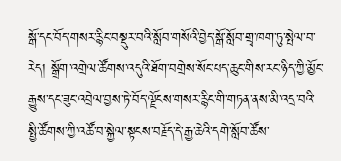སྒོ་དང་བོད་གསར་རྙིང་བསྡུར་བའི་སློབ་གསོའི་བྱེད་སྒོ་སློབ་གྲྭ་ཁག་ཏུ་སྤེལ་བ་རེད། སྒྲོག་འགྲེལ་ཚོགས་འདུའི་ཐོག་བགྲེས་སོང་པད་ཆུང་གིས་རང་ཉིད་ཀྱི་མྱོང་རྒྱུས་དང་ཟུང་འབྲེལ་བྱས་ཏེ་བོད་ལྗོངས་གསར་རྙིང་གི་གཏན་ནས་མི་འདྲ་བའི་སྤྱི་ཚོགས་ཀྱི་འཚོ་བ་སྐྱེལ་སྟངས་བརྗོད་དེ་རྒྱ་ཆེའི་དགེ་སློབ་ཚོས་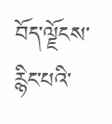བོད་ལྗོངས་རྙིང་པའི་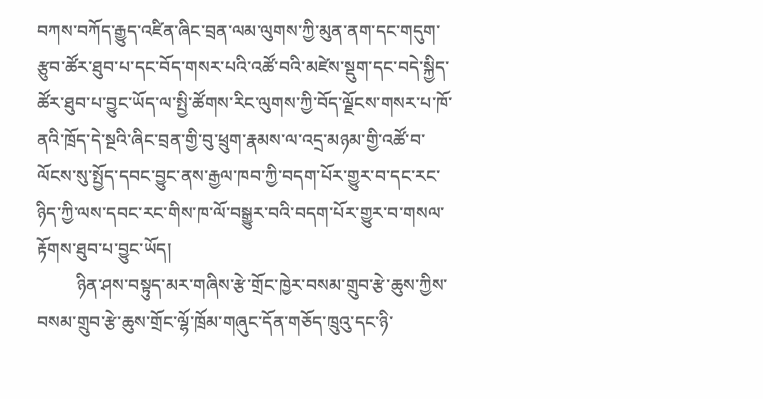བཀས་བཀོད་རྒྱུད་འཛིན་ཞིང་བྲན་ལམ་ལུགས་ཀྱི་མུན་ནག་དང་གདུག་རྩུབ་ཚོར་ཐུབ་པ་དང་བོད་གསར་པའི་འཚོ་བའི་མཛེས་སྡུག་དང་བདེ་སྐྱིད་ཚོར་ཐུབ་པ་བྱུང་ཡོད་ལ་སྤྱི་ཚོགས་རིང་ལུགས་ཀྱི་བོད་ལྗོངས་གསར་པ་ཁོ་ནའི་ཁྲོད་དེ་སྔའི་ཞིང་བྲན་གྱི་བུ་ཕྲུག་རྣམས་ལ་འདྲ་མཉམ་གྱི་འཚོ་བ་ལོངས་སུ་སྤྱོད་དབང་བྱུང་ནས་རྒྱལ་ཁབ་ཀྱི་བདག་པོར་གྱུར་བ་དང་རང་ཉིད་ཀྱི་ལས་དབང་རང་གིས་ཁ་ལོ་བསྒྱུར་བའི་བདག་པོར་གྱུར་བ་གསལ་རྟོགས་ཐུབ་པ་བྱུང་ཡོད།
         ཉིན་ཤས་བསྟུད་མར་གཞིས་རྩེ་གྲོང་ཁྱེར་བསམ་གྲུབ་རྩེ་ཆུས་ཀྱིས་བསམ་གྲུབ་རྩེ་ཆུས་གྲོང་ལྷོ་ཁྲོམ་གཞུང་དོན་གཅོད་ཁྲུའུ་དང་ཉི་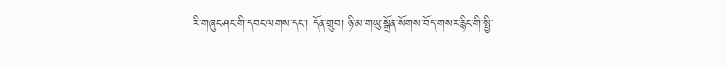རི་གཞུང་ཤང་གི་དབང་ལགས་དང་། དོན་གྲུབ། ཉི་མ་གཡུ་སྒྲོན་སོགས་བོད་གསར་རྙིང་གི་སྤྱི་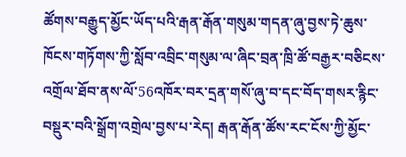ཚོགས་བརྒྱུད་མྱོང་ཡོད་པའི་རྒན་རྒོན་གསུམ་གདན་ཞུ་བྱས་ཏེ་ཆུས་ཁོངས་གཏོགས་ཀྱི་སློབ་འབྲིང་གསུམ་ལ་ཞིང་བྲན་ཁྲི་ཚོ་བརྒྱར་བཅིངས་འགྲོལ་ཐོབ་ནས་ལོ་56འཁོར་བར་དྲན་གསོ་ཞུ་བ་དང་བོད་གསར་རྙིང་བསྡུར་བའི་སྒྲོག་འགྲེལ་བྱས་པ་རེད། རྒན་རྒོན་ཚོས་རང་ངོས་ཀྱི་མྱོང་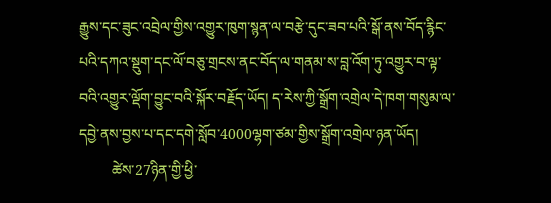རྒྱུས་དང་ཟུང་འབྲེལ་གྱིས་འགྱུར་ཁུག་སྙན་ལ་བརྩེ་དུང་ཟབ་པའི་སྒོ་ནས་བོད་རྙིང་པའི་དཀའ་སྡུག་དང་ལོ་བཅུ་གྲངས་ནང་བོད་ལ་གནམ་ས་བླ་འོག་ཏུ་འགྱུར་བ་ལྟ་བའི་འགྱུར་ལྡོག་བྱུང་བའི་སྐོར་བརྗོད་ཡོད། ད་རེས་ཀྱི་སྒྲོག་འགྲེལ་དེ་ཁག་གསུམ་ལ་དབྱེ་ནས་བྱས་པ་དང་དགེ་སློབ་4000ལྷག་ཙམ་གྱིས་སྒྲོག་འགྲེལ་ཉན་ཡོད།
         ཚེས་27ཉིན་གྱི་ཕྱི་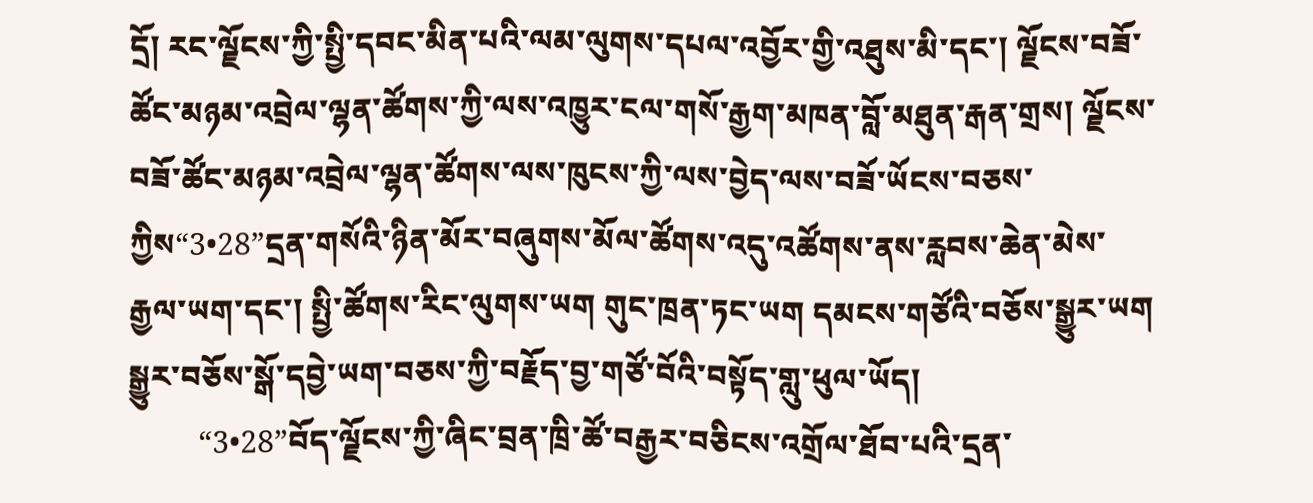དྲོ། རང་ལྗོངས་ཀྱི་སྤྱི་དབང་མིན་པའི་ལམ་ལུགས་དཔལ་འབྱོར་གྱི་འཐུས་མི་དང་། ལྗོངས་བཟོ་ཚོང་མཉམ་འབྲེལ་ལྷན་ཚོགས་ཀྱི་ལས་འཁྱུར་ངལ་གསོ་རྒྱག་མཁན་བློ་མཐུན་རྒན་གྲས། ལྗོངས་བཟོ་ཚོང་མཉམ་འབྲེལ་ལྷན་ཚོགས་ལས་ཁུངས་ཀྱི་ལས་བྱེད་ལས་བཟོ་ཡོངས་བཅས་ཀྱིས“3•28”དྲན་གསོའི་ཉིན་མོར་བཞུགས་མོལ་ཚོགས་འདུ་འཚོགས་ནས་རླབས་ཆེན་མེས་རྒྱལ་ཡག་དང་། སྤྱི་ཚོགས་རིང་ལུགས་ཡག གུང་ཁྲན་ཏང་ཡག དམངས་གཙོའི་བཅོས་སྒྱུར་ཡག སྒྱུར་བཅོས་སྒོ་དབྱེ་ཡག་བཅས་ཀྱི་བརྗོད་བྱ་གཙོ་བོའི་བསྟོད་གླུ་ཕུལ་ཡོད།
         “3•28”བོད་ལྗོངས་ཀྱི་ཞིང་བྲན་ཁྲི་ཚོ་བརྒྱར་བཅིངས་འགྲོལ་ཐོབ་པའི་དྲན་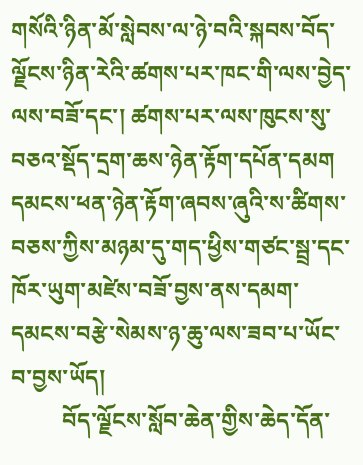གསོའི་ཉིན་མོ་སླེབས་ལ་ཉེ་བའི་སྐབས་བོད་ལྗོངས་ཉིན་རེའི་ཚགས་པར་ཁང་གི་ལས་བྱེད་ལས་བཟོ་དང་། ཚགས་པར་ལས་ཁུངས་སུ་བཅའ་སྡོད་དྲག་ཆས་ཉེན་རྟོག་དཔོན་དམག དམངས་ཕན་ཉེན་རྟོག་ཞབས་ཞུའི་ས་ཚིགས་བཅས་ཀྱིས་མཉམ་དུ་གད་ཕྱིས་གཙང་སྦྲ་དང་ཁོར་ཡུག་མཛེས་བཟོ་བྱས་ནས་དམག་དམངས་བརྩེ་སེམས་ཉ་ཆུ་ལས་ཟབ་པ་ཡོང་བ་བྱས་ཡོད།
         བོད་ལྗོངས་སློབ་ཆེན་གྱིས་ཆེད་དོན་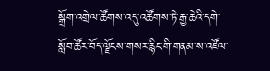སྒྲོག་འགྲེལ་ཚོགས་འདུ་འཚོགས་ཏེ་རྒྱ་ཆེའི་དགེ་སློབ་ཚོར་བོད་ལྗོངས་གསར་རྙིང་གི་གནམ་ས་འཛོལ་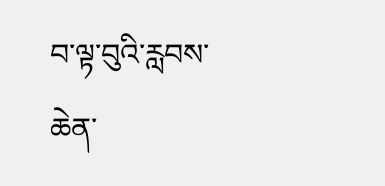བ་ལྟ་བུའི་རླབས་ཆེན་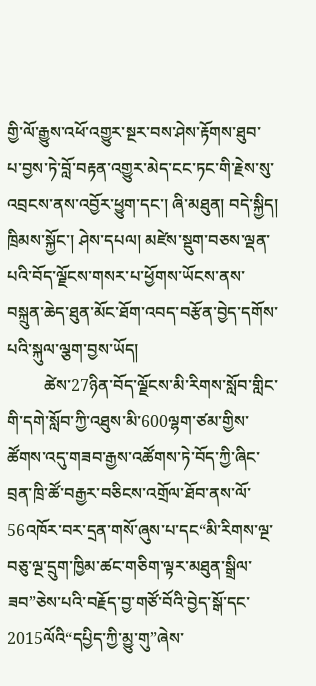གྱི་ལོ་རྒྱུས་འཕོ་འགྱུར་སྔར་བས་ཤེས་རྟོགས་ཐུབ་པ་བྱས་ཏེ་བློ་བརྟན་འགྱུར་མེད་ངང་ཏང་གི་རྗེས་སུ་འབྲངས་ནས་འབྱོར་ཕྱུག་དང་། ཞི་མཐུན། བདེ་སྐྱིད། ཁྲིམས་སྐྱོང་། ཤེས་དཔལ། མཛེས་སྡུག་བཅས་ལྡན་པའི་བོད་ལྗོངས་གསར་པ་ཕྱོགས་ཡོངས་ནས་བསྐྲུན་ཆེད་ཐུན་མོང་ཐོག་འབད་བརྩོན་བྱེད་དགོས་པའི་སྐུལ་ལྕག་བྱས་ཡོད།
         ཚེས་27ཉིན་བོད་ལྗོངས་མི་རིགས་སློབ་གླིང་གི་དགེ་སློབ་ཀྱི་འཐུས་མི་600ལྷག་ཙམ་གྱིས་ཚོགས་འདུ་གཟབ་རྒྱས་འཚོགས་ཏེ་བོད་ཀྱི་ཞིང་བྲན་ཁྲི་ཚོ་བརྒྱར་བཅིངས་འགྲོལ་ཐོབ་ནས་ལོ་56འཁོར་བར་དྲན་གསོ་ཞུས་པ་དང“མི་རིགས་ལྔ་བཅུ་ལྔ་དྲུག་ཁྱིམ་ཚང་གཅིག་ལྟར་མཐུན་སྒྲིལ་ཟབ”ཅེས་པའི་བརྗོད་བྱ་གཙོ་བོའི་བྱེད་སྒོ་དང་2015ལོའི“དཔྱིད་ཀྱི་མྱུ་གུ”ཞེས་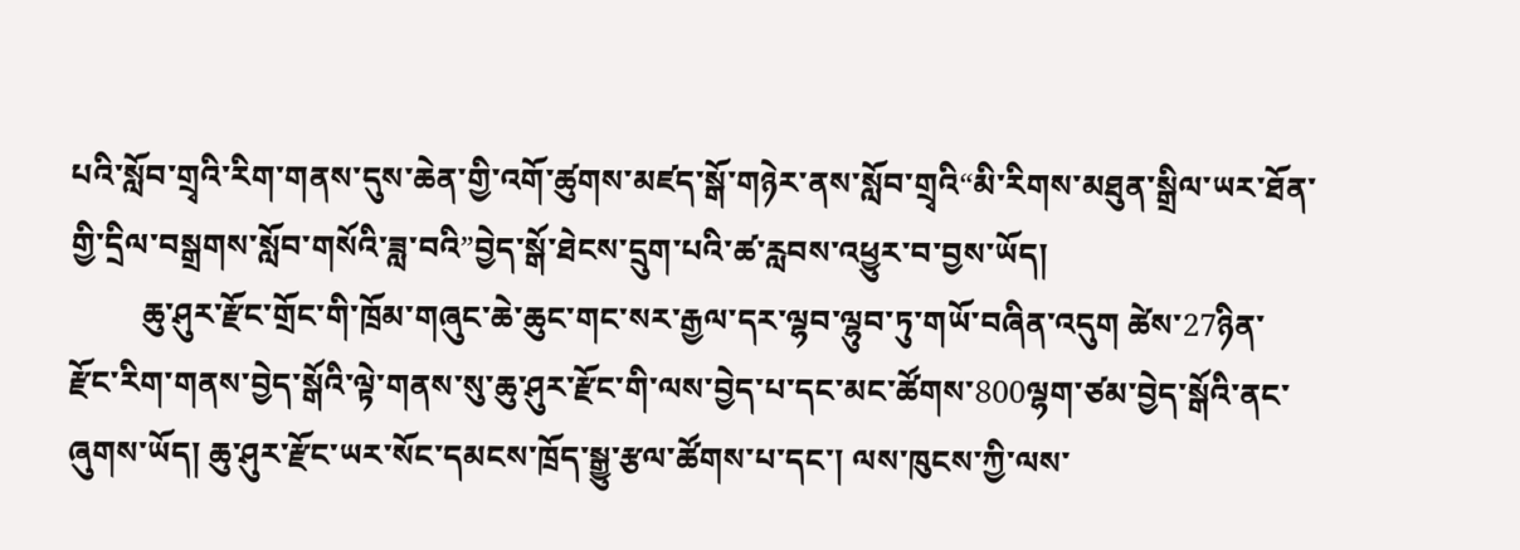པའི་སློབ་གྲྭའི་རིག་གནས་དུས་ཆེན་གྱི་འགོ་ཚུགས་མཛད་སྒོ་གཉེར་ནས་སློབ་གྲྭའི“མི་རིགས་མཐུན་སྒྲིལ་ཡར་ཐོན་གྱི་དྲིལ་བསྒྲགས་སློབ་གསོའི་ཟླ་བའི”བྱེད་སྒོ་ཐེངས་དྲུག་པའི་ཚ་རླབས་འཕྱུར་བ་བྱས་ཡོད།
         ཆུ་ཤུར་རྫོང་གྲོང་གི་ཁྲོམ་གཞུང་ཆེ་ཆུང་གང་སར་རྒྱལ་དར་ལྷབ་ལྷུབ་ཏུ་གཡོ་བཞིན་འདུག ཚེས་27ཉིན་རྫོང་རིག་གནས་བྱེད་སྒོའི་ལྟེ་གནས་སུ་ཆུ་ཤུར་རྫོང་གི་ལས་བྱེད་པ་དང་མང་ཚོགས་800ལྷག་ཙམ་བྱེད་སྒོའི་ནང་ཞུགས་ཡོད། ཆུ་ཤུར་རྫོང་ཡར་སོང་དམངས་ཁྲོད་སྒྱུ་རྩལ་ཚོགས་པ་དང་། ལས་ཁུངས་ཀྱི་ལས་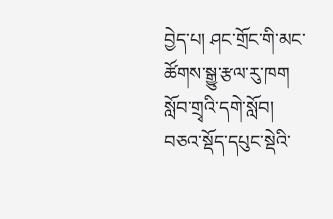བྱེད་པ། ཤང་གྲོང་གི་མང་ཚོགས་སྒྱུ་རྩལ་རུ་ཁག སློབ་གྲྭའི་དགེ་སློབ། བཅའ་སྡོད་དཔུང་སྡེའི་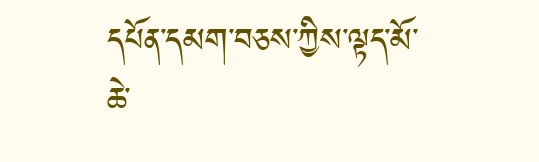དཔོན་དམག་བཅས་ཀྱིས་ལྟད་མོ་ཆེ་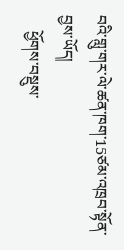བའི་གླུ་གར་ལེ་ཚན་ཁག་15ཙམ་འཁྲབ་སྟོན་བྱས་ཡོད།
    ཕྱོགས་བསྡུས་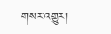གསར་འགྱུར།